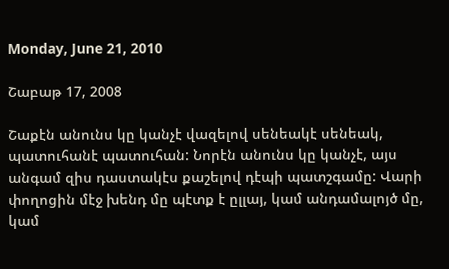Monday, June 21, 2010

Շաբաթ 17, 2008

Շաքէն անունս կը կանչէ վազելով սենեակէ սենեակ, պատուհանէ պատուհան: Նորէն անունս կը կանչէ, այս անգամ զիս դաստակէս քաշելով դէպի պատշգամը: Վարի փողոցին մէջ խենդ մը պէտք է ըլլայ, կամ անդամալոյծ մը, կամ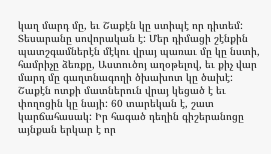կաղ մարդ մը, եւ Շաքէն կը ստիպէ որ դիտեմ: Տեսարանը սովորական է: Մեր դիմացի շէնքին պատշգամներէն մէկու վրայ պառաւ մը կը նստի, համրիչը ձեռքը, Աստուծոյ աղօթելով, եւ քիչ վար մարդ մը գաղտնագողի ծխախոտ կը ծախէ: Շաքէն ոտքի մատներուն վրայ կեցած է եւ փողոցին կը նայի: 60 տարեկան է, շատ կարճահասակ: Իր հագած դեղին գիշերանոցը այնքան երկար է որ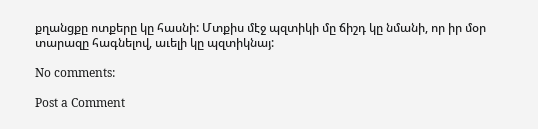քղանցքը ոտքերը կը հասնի: Մտքիս մէջ պզտիկի մը ճիշդ կը նմանի, որ իր մօր տարազը հագնելով, աւելի կը պզտիկնայ:

No comments:

Post a Comment